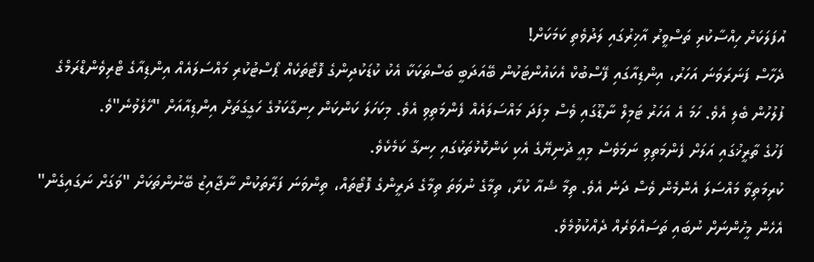އުފަލަކަށް ހިއްސާކުރި ތަސްވީރު އާޚިރުގައި ލަދުވެތި ކަމަކަށް!
ދެހާސް ފަނަރަވަނަ އަހަރު، އިންޑިއާގައި ފޭސްބުކް އެކައުންޓަކުން ބޭއަދަބީ ބަސްތަކަކާ އެކު ކުޑަކުދިންގެ ފޮޓޯތަކެއް ޕޯސްޓުކުރި މައްސަލައެއް އިންޑިއާގެ ޓްރިވެންޑްރަމްގެ ފުލުހުން ބެލި އެވެ. ހަމަ އެ އަހަރު ޓަމިލް ނާޑޫގައި ވެސް މިފަދަ މައްސަލައެއް ފެންމަތިވި އެވެ. މިކަހަލަ ކަންކަން ހިނގާކަމުގެ ހަގީގަތަށް އިންޑިއާއަށް "ހޭލެވުނެ"ވެ.
ފަހުގެ ތާރީޚުގައި އަލަށް ފެންމަތިވި ނަމަވެސް މިއީ ދުނިޔޭގެ އެކި ކަންކޮޅުތަކުގައި ހިނގާ ކަމެކެވެ.
ކުރިމަތިވާ މައްސަލަ އެންމެން ވެސް ދަނެ އެވެ. ތިމާ ޝެއާ ކުރާ، ތިމާގެ ނުވަތަ ތިމާގެ ދަރީންގެ ފޮޓޯތައް، ތިންވަނަ ފަރާތަކުން ނާޖާއިޒު ބޭނުންތަކަށް "ވަގަށް ނަގައިގެން" އެހެން މީހުންނަށް ނުބައި ތަސައްވަރެއް ދެއްކުވުމެވެ.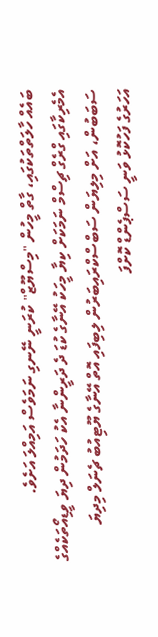ބައެއް ހާލަތްތަކުގައި، ގާތް މީހުން "މިސްޔޫޒް" ކުރަނީ ނޭނގި ނަމަވެސް އަމިއްލަ އަށެވެ.
އެމެރިކާގައި ގްރެގް ޗިސްމް ނަމަކަށް ކިޔާ މީހަކު އޭނާގެ ކުޑަ ދެ ދަރީންނާ އެކު ހަދަމުން ދިޔަ ވީޑިއޯތަކެއްގެ ސަބަބުން، އަށް މިލިޔަން ސަބްސްކްރައިބަރުން ލިބިފައި އޮތް އޭނާގެ ޔޫޓިއުބު ޗެނަލް މިދިޔަ އަހަރުގެ ފަހުކޮޅު ވަނީ ސަސްޕެންޑް ކޮށްފަ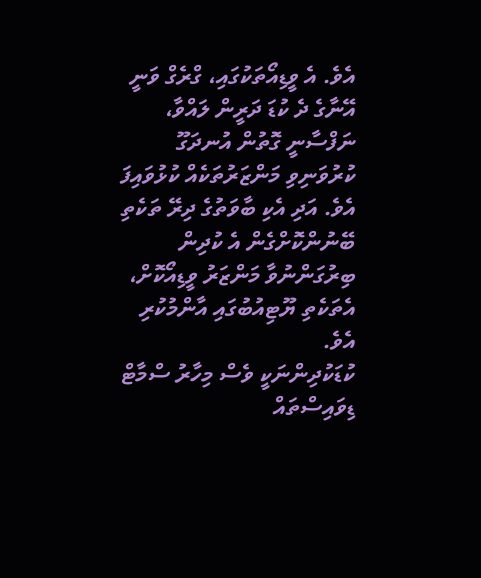އެވެ. އެ ވީޑިއޯތަކުގައި، ގްރެގް ވަނީ އޭނާގެ ދެ ކުޑަ ދަރީން ލައްވާ، ނަފްސާނީ ގޮތުން އުނދަގޫ ކުރުވަނިވި މަންޒަރުތަކެއް ކުޅުވައިފަ އެވެ. އަދި އެކި ބާވަތުގެ ދިރޭ ތަކެތި ބޭނުންކޮށްގެން އެ ކުދިން ބިރުގަންނުވާ މަންޒަރު ވީޑިއޯކޮށް، އެތަކެތި ޔޫޓިއުބުގައި އާންމުކުރި އެވެ.
ކުޑަކުދިންނަކީ ވެސް މިހާރު ސްމާޓް ޑިވައިސްތައް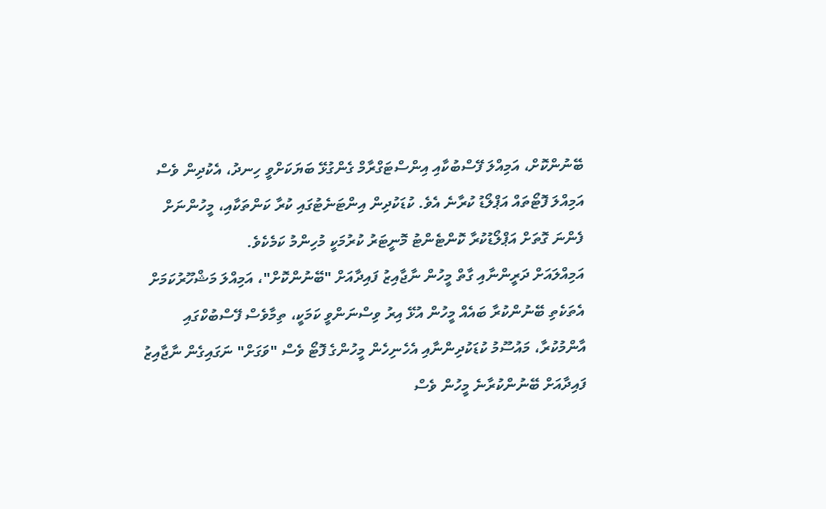ބޭނުންކޮށް، އަމިއްލަ ފޭސްބުކާއި އިންސްޓަގްރާމް ގެންގުޅޭ ބަޔަކަށްވީ ހިނދު، އެކުދިން ވެސް އަމިއްލަ ފޮޓޯތައް އަޕްލޯޑު ކުރާނެ އެވެ. ކުޑަކުދިން އިންޓަނެޓުގައި ކުރާ ކަންތަކާއި، މީހުންނަށް ފެންނަ ގޮތަށް އަޕްލޯޑުކުރާ ކޮންޓެންޓު މޮނީޓަރު ކުރުމަކީ މުހިންމު ކަމެކެވެ.
އަމިއްލައަށް ދަރީންނާއި ގާތް މީހުން ނާޖާއިޒު ފައިދާއަށް "ބޭނުންކޮށް"، އަމިއްލަ މަޝްހޫރުކަމަށް އެތަކެތި ބޭނުންކުރާ ބައެއް މީހުން އުޅޭ އިރު ވިސްނަންވީ ކަމަކީ، ތިމާވެސް ފޭސްބުކްގައި އާންމުކުރާ، މައުސޫމު ކުޑަކުދިންނާއި އެހެނިހެން މީހުންގެ ފޮޓޯ ވެސް "ވަގަށް" ނަގައިގެން ނާޖާއިޒު ފައިދާއަށް ބޭނުންކުރާނެ މީހުން ވެސް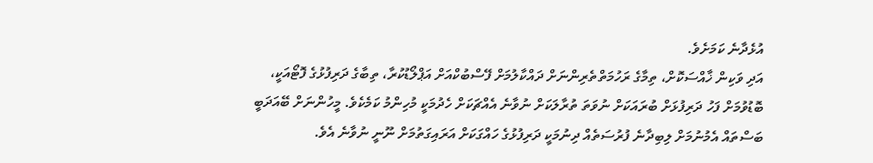އުޅެދާނެ ކަމަށެވެ.
އަދި ވަކިން ޚާއްސަކޮށް، ތިމާގެ ރަހުމަތްތެރިންނަށް ދައްކާލުމަށް ފޭސްބުކްއަށް އަޕްލޯޑުކުރާ، ތިބާގެ ދަރިފުޅުގެ ފޮޓޯއަކީ، ބޮޑުވުމަށް ފަހު ދަރިފުޅަށް ބުރައަކަށް ނުވަތަ ތުރާލަކަށް ނުވާނެ އެއްޗަކަށް ހެދުމަކީ މުހިންމު ކަމެކެވެ. މީހުންނަށް ބޭއަދަބީ ބަސްތައް އެމުނުމަށް ލިބިދާނެ ފުރުސަތެއް ދިނުމަކީ ދަރިފުޅުގެ ހައްގަކަށް އަރައިގަތުމަށް ނޫނީ ނުވާނެ އެވެ.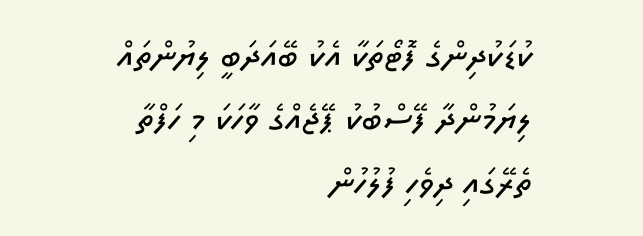ކުޑަކުދިންގެ ފޮޓޯތަކާ އެކު ބޭއަދަބީ ލިޔުންތައް ލިޔަމުންދާ ފޭސްބުކު ޕޭޖެއްގެ ވާހަކަ މި ހަފްތާ ތެރޭގައި ދިވެހި ފުލުހުން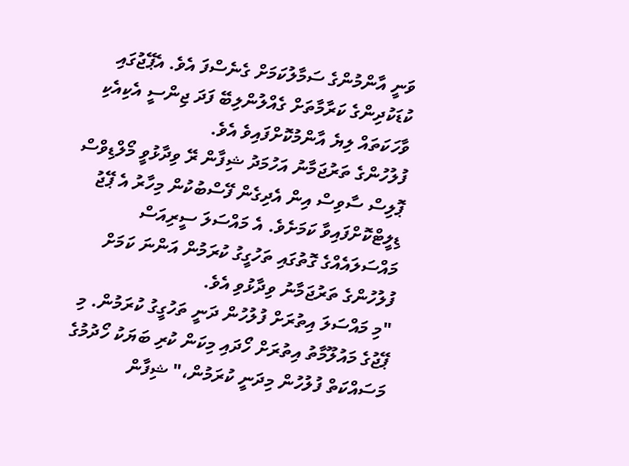ވަނީ އާންމުންގެ ސަމާލުކަމަށް ގެނެސްފަ އެވެ. އެޕޭޖުގައި ކުޑަކުދިންގެ ކަރާމާތަށް ގެއްލުންލިބޭ ފަދަ ޖިންސީ އެކިއެކި ވާހަކަތައް ލިޔެ އާންމުކޮށްފައިވެ އެވެ.
ފުލުހުންގެ ތަރުޖަމާނު އަހުމަދު ޝިފާން ރޭ ވިދާޅުވީ މޯލްޑިވްސް ޕޮލިސް ސާވިސް އިން އެދިގެން ފޭސްބުކުން މިހާރު އެ ޕޭޖު ޑިލީޓްކޮށްފައިވާ ކަމަށެވެ. އެ މައްސަލަ ސީރިއަސް މައްސަލައެއްގެ ގޮތުގައި ތަހުގީގު ކުރަމުން އަންނަ ކަމަށް ފުލުހުންގެ ތަރުޖަމާނު ވިދާޅުވި އެވެ.
"މި މައްސަލަ އިތުރަށް ފުލުހުން ދަނީ ތަހުގީގު ކުރަމުން. މި ޕޭޖުގެ މައުލޫމާތު އިތުރަށް ހޯދައި މިކަން ކުރި ބަޔަކު ހޯދުމުގެ މަސައްކަތް ފުލުހުން މިދަނީ ކުރަމުން،" ޝިފާން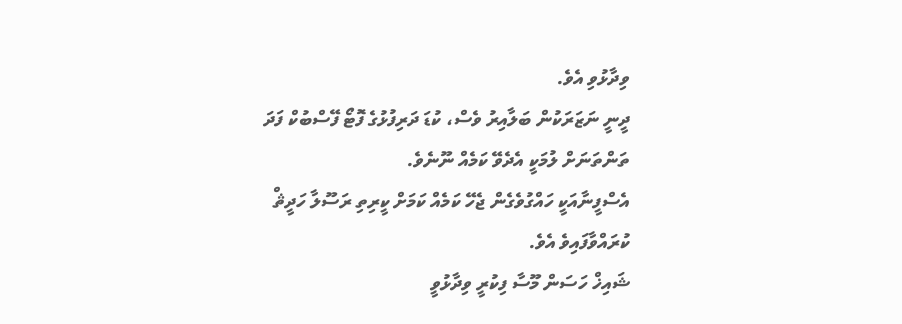ވިދާޅުވި އެވެ.
ދީނީ ނަޒަރަކުން ބަލާއިރު ވެސް، ކުޑަ ދަރިފުޅުގެ ފޮޓޯ ފޭސްބުކް ފަދަ ތަންތަނަށް ލުމަކީ އެދެވޭ ކަމެއް ނޫނެވެ.
އެސްފީނާއަކީ ހައްގުވެގެން ޖެހޭ ކަމެއް ކަމަށް ކީރިތި ރަސޫލާ ހަދީޘް ކުރައްވާފައިވެ އެވެ.
ޝައިޚް ހަސަން މޫސާ ފިކުރީ ވިދާޅުވީ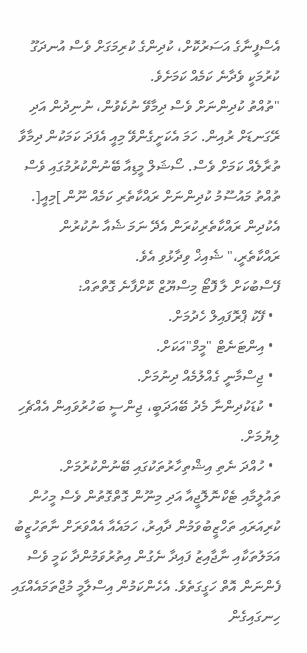އެސްފީނާގެ އަސަރުކޮށް، ކުދިންގެ ކުރިމަގަށް ވެސް އުނދަގޫ ކުރުމަކީ ވެދާނެ ކަމެއް ކަމަށެވެ.
"ތުއްތު ކުދިންނަށް ވެސް ދިމާވޭ ނުކެވުން، ނުނިދުން އަދި ރޭގަނޑަށް ރުއިން. ހަމަ އެކަށީގެންވޭ މިއީ އެފަދަ ކަމަކުން ދިމާވާ ތުރާލެއް ކަމަށް ވެސް. ސޯޝަލް މީޑިއާ ބޭނުންކުރުމުގައި ވެސް ތުއްތު މައުސޫމު ކުދިންނަށް ރައްކާތެރި ކަމެއް ނޫން ]މިއީ[. އެކުދިން ރައްކާތެރިކުރަން އެދޭ ނަމަ ޝެއާ ނުކުރުން ރައްކާތެރީ،" ޝެއިޚް ވިދާޅުވި އެވެ.
ފޭސްބުކަށް ލާ ފޮޓޯ މިސްޔޫޒް ކޮށްފާނެ ގޮތްތައް:
  • ފޭކު ޕްރޮފައިލް ހެދުމަށް.
  • އިންޓަނެޓް "މީމް"އަކަށް.
  • ޖިސްމާނީ ގެއްލުމެއް ދިނުމަށް.
  • ކުޑަކުދިންނާ މެދު ބޭއަދަބީ، ޖިންސީ ބަހުރުވައިން އެއްޗެހި ލިޔުމަށް.
  • ހުއްދަ ނެތި އިޝްތިހާރުތަކުގައި ބޭނުންކުރުމަށް.
ތައުލީމާއި ޓެކްނޮލޮޖީއާ އަދި މިނޫން ގޮތްގޮތުން ވެސް މީހުން ކުރިއަރައި ތަހްޒީބުވަމުން ދާއިރު، ހަމައެއާ އެއްވަރަށް ނާތަހުޒީބު އަމަލުތަކާއި ނާޖާއިޒު ފައިދާ ނެގުން އިތުރުވަމުންދާ ކަމީ ވެސް ފެންނަން އޮތް ހަގީގަތެވެ. އެހެންކަމުން އިސްލާމީ މުޖްތަމައެއްގައި ހިނގައިގެން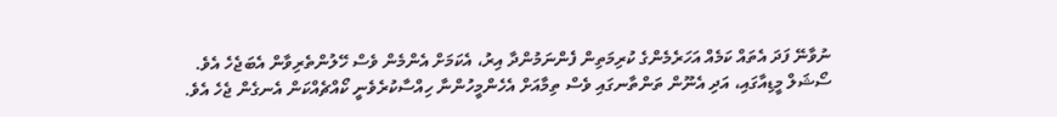ނުވާނޭ ފަދަ އެތައް ކަމެއް އަހަރެމެންގެ ކުރިމަތިން ފެންނަމުންދާ އިރު، އެކަމަށް އެންމެން ވެސް ހޭލުންތެރިވާން އެބަޖެހެ އެވެ.
ސޯޝަލް މީޑިއާގައި، އަދި އެނޫން ތަންތާނގައި ވެސް ތިމާއަށް އެހެންމީހުންނާ ހިއްސާކުރެވެނީ ކޯއްޗެއްކަން އެނގެން ޖެހެ އެވެ.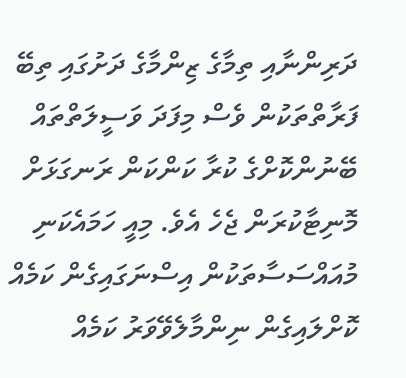ދަރިންނާއި ތިމާގެ ޒިންމާގެ ދަށުގައި ތިބޭ ފަރާތްތަކުން ވެސް މިފަދަ ވަސީލަތްތައް ބޭނުންކޮށްގެ ކުރާ ކަންކަން ރަނގަޅަށް މޮނިޓާކުރަން ޖެހެ އެވެ. މިއީ ހަމައެކަނި މުއައްސަސާތަކުން އިސްނަގައިގެން ކަމެއް ކޮށްލައިގެން ނިންމާލެވޭވަރު ކަމެއް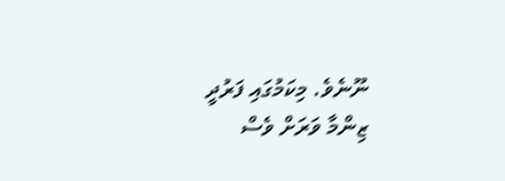ނޫނެވެ. މިކަމުގައި ފަރުދީ ޒިންމާ ވަރަށް ވެސް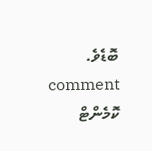ބޮޑެވެ.
comment ކޮމެންޓް